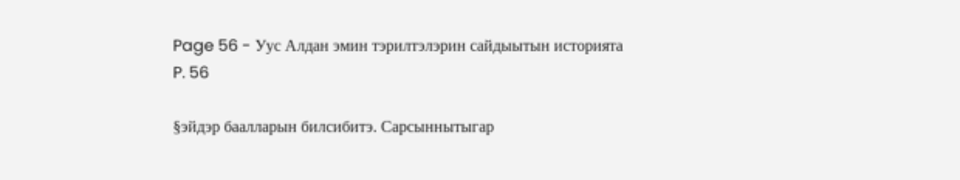Page 56 - Уус Алдан эмин тэрилтэлэрин сайдыытын историята
P. 56

§эйдэр баалларын билсибитэ. Сарсыннытыгар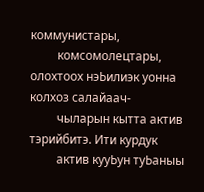коммунистары,
         комсомолецтары, олохтоох нэЬилиэк уонна колхоз салайаач-
         чыларын кытта актив тэрийбитэ. Ити курдук
         актив кууЬун туЬаныы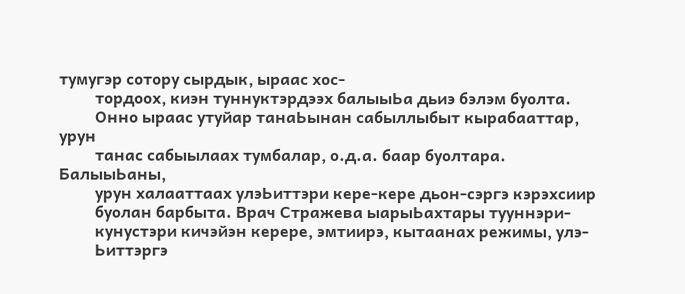тумугэр сотору сырдык, ыраас хос-
         тордоох, киэн туннуктэрдээх балыыЬа дьиэ бэлэм буолта.
         Онно ыраас утуйар танаЬынан сабыллыбыт кырабааттар, урун
         танас сабыылаах тумбалар, о.д.а. баар буолтара. БалыыЬаны,
         урун халааттаах улэЬиттэри кере-кере дьон-сэргэ кэрэхсиир
         буолан барбыта. Врач Стражева ыарыЬахтары тууннэри-
         кунустэри кичэйэн керере, эмтиирэ, кытаанах режимы, улэ-
         Ьиттэргэ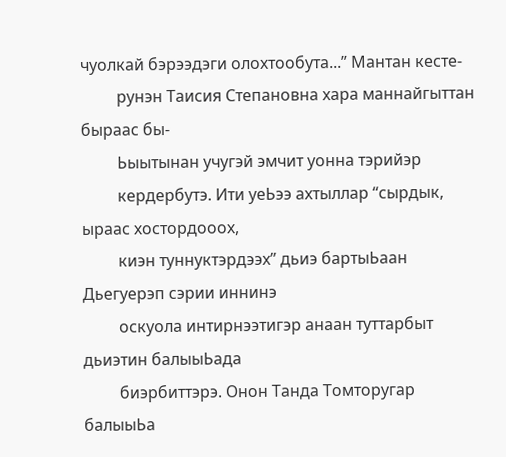чуолкай бэрээдэги олохтообута...” Мантан кесте-
         рунэн Таисия Степановна хара маннайгыттан быраас бы-
         Ьыытынан учугэй эмчит уонна тэрийэр
         кердербутэ. Ити уеЬээ ахтыллар “сырдык, ыраас хостордооох,
         киэн туннуктэрдээх” дьиэ бартыЬаан Дьегуерэп сэрии иннинэ
         оскуола интирнээтигэр анаан туттарбыт дьиэтин балыыЬада
         биэрбиттэрэ. Онон Танда Томторугар балыыЬа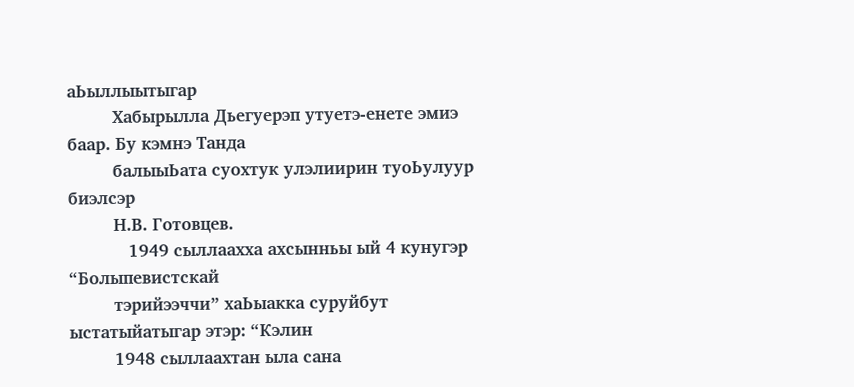аЬыллыытыгар
         Хабырылла Дьегуерэп утуетэ-енете эмиэ баар. Бу кэмнэ Танда
         балыыЬата суохтук улэлиирин туоЬулуур биэлсэр
         Н.В. Готовцев.
            1949 сыллаахха ахсынньы ый 4 кунугэр “Болыпевистскай
         тэрийээччи” хаЬыакка суруйбут ыстатыйатыгар этэр: “Кэлин
         1948 сыллаахтан ыла сана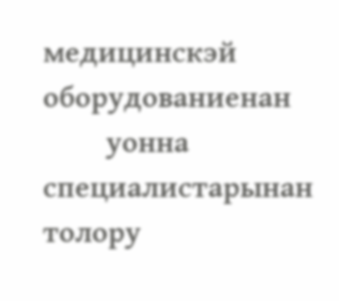медицинскэй оборудованиенан
         уонна специалистарынан толору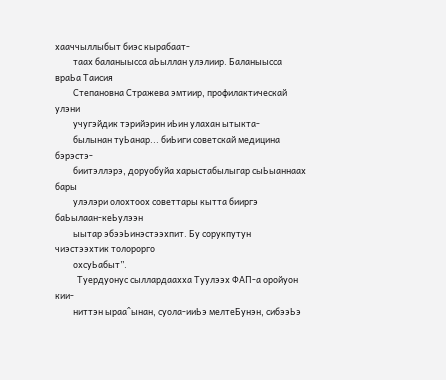хааччыллыбыт биэс кырабаат-
         таах баланыысса аЬыллан улэлиир. Баланыысса враЬа Таисия
         Степановна Стражева эмтиир, профилактическай улэни
         учугэйдик тэрийэрин иЬин улахан ытыкта-
         былынан туЬанар... биЬиги советскай медицина бэрэстэ-
         биитэллэрэ, доруобуйа харыстабылыгар сыЬыаннаах бары
         улэлэри олохтоох советтары кытта бииргэ баЬылаан-кеЬулээн
         ыытар эбээЬинэстээхпит. Бу сорукпутун чиэстээхтик толорорго
         охсуЬабыт”.
           Туердуонус сыллардаахха Туулээх ФАП-а оройуон кии-
         ниттэн ыраа^ынан, суола-ииЬэ мелтеБунэн, сибээЬэ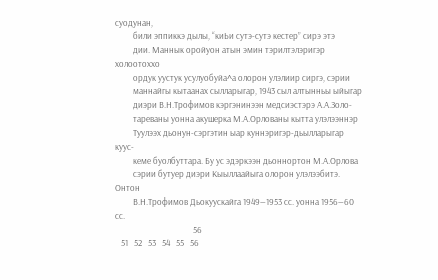суодунан,
         били эппиккэ дылы, “киЬи сутэ-сутэ кестер” сирэ этэ
         дии. Маннык оройуон атын эмин тэрилтэлэригэр холоотоххо
         ордук уустук усулуобуйа^а олорон улэлиир сиргэ, сэрии
         маннайгы кытаанах сылларыгар, 1943 сыл алтынньы ыйыгар
         диэри В.Н.Трофимов кэргэнинээн медсиэстэрэ А.А.Золо-
         тареваны уонна акушерка М.А.Орлованы кытта улэлээннэр
         Туулээх дьонун-сэргэтин ыар куннэригэр-дьылларыгар куус-
         кеме буолбуттара. Бу ус эдэркээн дьоннортон М.А.Орлова
         сэрии бутуер диэри Кыыллаайыга олорон улэлээбитэ. Онтон
         В.Н.Трофимов Дьокуускайга 1949—1953 сс. уонна 1956—60 сс.
                                       56
   51   52   53   54   55   56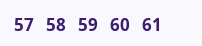57   58   59   60   61